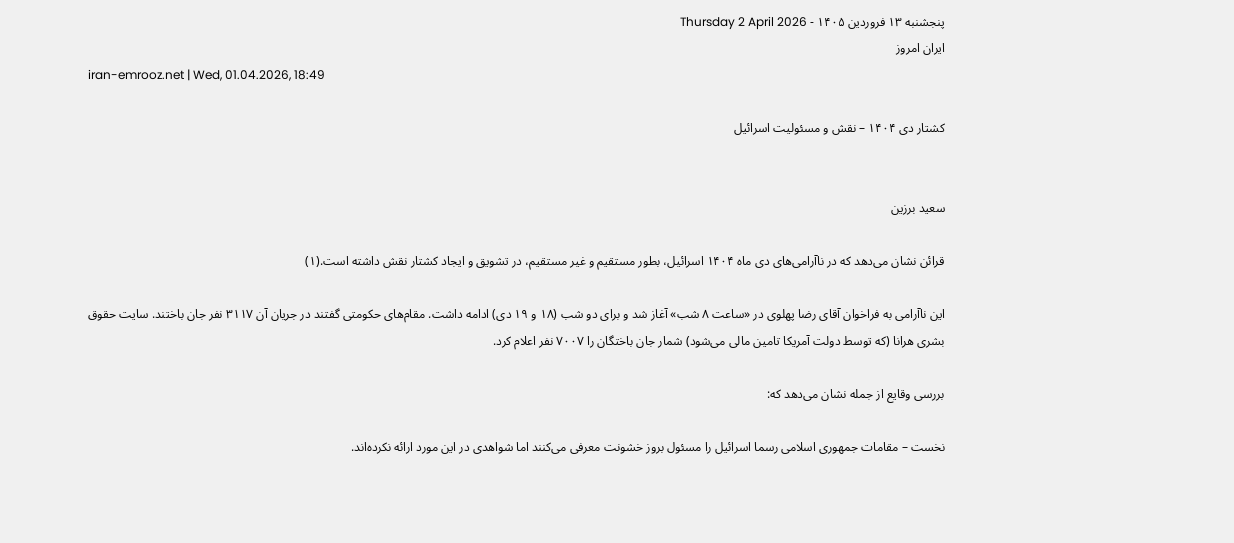پنجشنبه ۱۳ فروردين ۱۴۰۵ - Thursday 2 April 2026
ايران امروز
iran-emrooz.net | Wed, 01.04.2026, 18:49

کشتار دی ۱۴۰۴ – نقش و مسئولیت اسرائیل


سعید برزین

قرائن نشان می‌دهد که در ناآرامی‌های دی ‌ماه ۱۴۰۴ اسرائیل، بطور مستقیم و غیر مستقیم، در تشویق و ایجاد کشتار نقش داشته است.(۱)

این ناآرامی به فراخوان آقای رضا پهلوی در «ساعت ۸ شب» آغاز شد و برای دو شب (۱۸ و ۱۹ دی) ادامه داشت. مقام‌های حکومتی گفتند در جریان آن ۳۱۱۷ نفر جان باختند. سایت حقوق بشری هرانا (که توسط دولت آمریکا تامین مالی می‌شود) شمار جان باختگان را ۷۰۰۷ نفر اعلام کرد.

بررسی وقایع از جمله نشان می‌دهد که:

نخست – مقامات جمهوری اسلامی رسما اسرائیل را مسئول بروز خشونت معرفی می‌کنند اما شواهدی در این مورد ارائه نکرده‌اند.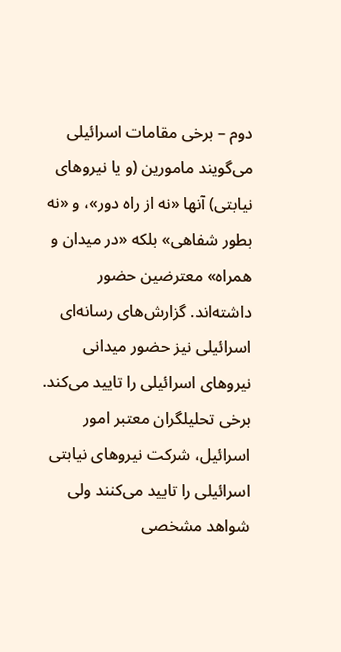دوم – برخی مقامات اسرائیلی می‌گویند مامورین (و یا نیروهای نیابتی) آنها «نه از راه دور»، و «نه بطور شفاهی» بلکه «در میدان و‌ همراه» معترضین حضور داشته‌اند. گزارش‌های رسانه‌ای اسرائیلی نیز حضور میدانی نیروهای اسرائیلی را تایید می‌کند. برخی تحلیلگران معتبر امور اسرائیل، شرکت نیروهای نیابتی اسرائیلی را تایید می‌کنند ولی شواهد مشخصی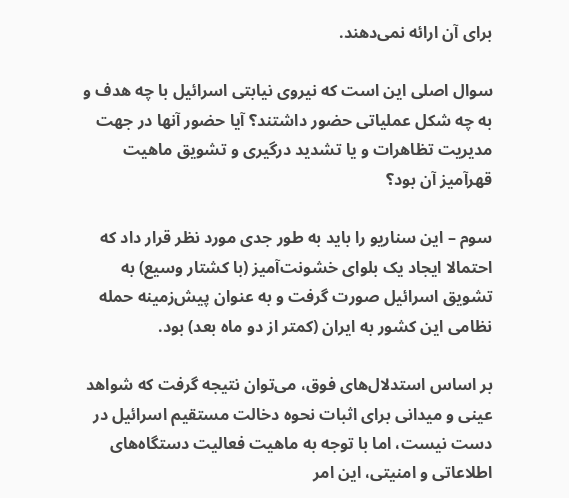برای آن ارائه نمی‌دهند.

سوال اصلی این است که نیروی نیابتی اسرائیل با چه هدف و به چه شکل عملیاتی حضور داشتند؟ آیا حضور آنها در جهت مدیریت تظاهرات و یا تشدید درگیری و تشویق ماهیت قهرآمیز آن بود؟

سوم – این سناریو را باید به طور جدی مورد نظر قرار داد که احتمالا ایجاد یک بلوای خشونت‌آمیز (با کشتار وسیع) به تشویق اسرائیل صورت گرفت و به عنوان پیش‌زمینه حمله نظامی این کشور به ایران (کمتر از دو ماه بعد) بود.

بر اساس استدلال‌های فوق،‌ می‌توان نتیجه گرفت که شواهد عینی و میدانی برای اثبات نحوه دخالت مستقیم اسرائیل در دست نیست، اما با توجه به ماهیت فعالیت دستگاه‌های اطلاعاتی و امنیتی، این امر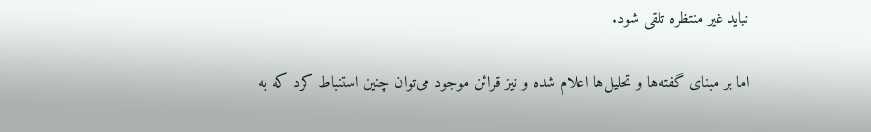نباید غیر منتظره تلقی شود.

اما بر مبنای گفته‌ها و تحلیل‌ها اعلام شده و نیز قرائن موجود می‌توان چنین استنباط کرد که به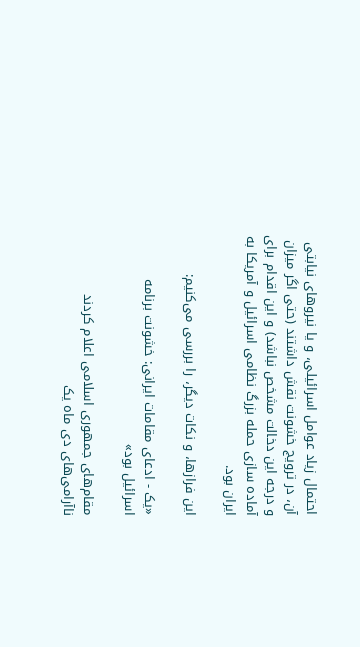احتمال زیاد عوامل اسرائیلی، و یا نیروهای نیابتی آن، در ترویج خشونت نقش داشتند (حتی اگر میزان و درجه این دخالت مشخص نباشد) و این اقدام برای آماده سازی حمله بزرگ نظامی اسرائیل و آمریکا به ایران بود.

این فرازها، و نکات دیگر، را بررسی می‌کنیم:

«یک - ادعای مقامات ایرانی: خشونت برنامه اسرائیل بود»

مقام‌های جمهوری اسلامی اعلام کردند ناآرامی‌های دی ‌ماه یک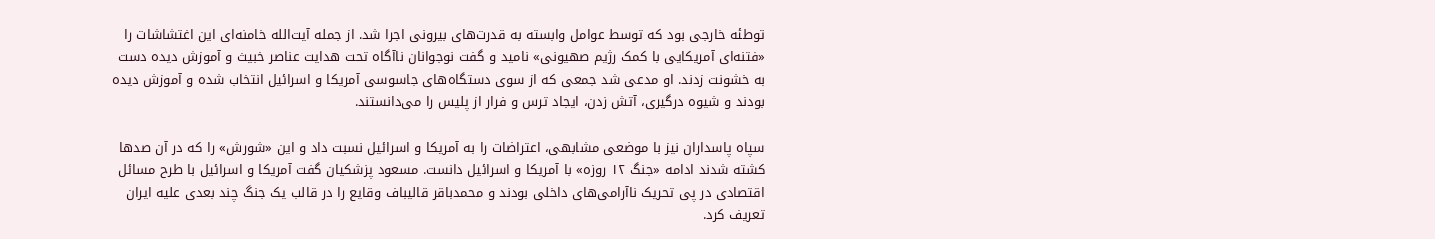توطئه خارجی بود که توسط عوامل وابسته به قدرت‌های بیرونی اجرا شد. از جمله آیت‌الله خامنه‌ای این اغتشاشات را «فتنه‌ای آمریکایی با کمک رژیم صهیونی» نامید و گفت نوجوانان ناآگاه تحت هدایت عناصر خبیث و آموزش‌ دیده دست به خشونت زدند. او مدعی شد جمعی که از سوی دستگاه‌های جاسوسی آمریکا و اسرائیل انتخاب شده و آموزش دیده بودند و شیوه درگیری، آتش‌ زدن، ایجاد ترس و فرار از پلیس را می‌دانستند.

سپاه پاسداران نیز با موضعی مشابهی، اعتراضات را به آمریکا و اسرائیل نسبت داد و این «شورش‌» را که در آن صدها کشته شدند ادامه «جنگ ۱۲ روزه» با آمریکا و اسرائیل دانست. مسعود پزشکیان گفت آمریکا و اسرائیل با طرح مسائل اقتصادی در پی تحریک ناآرامی‌های داخلی بودند و محمدباقر قالیباف وقایع را در قالب یک جنگ چند بعدی علیه ایران تعریف کرد.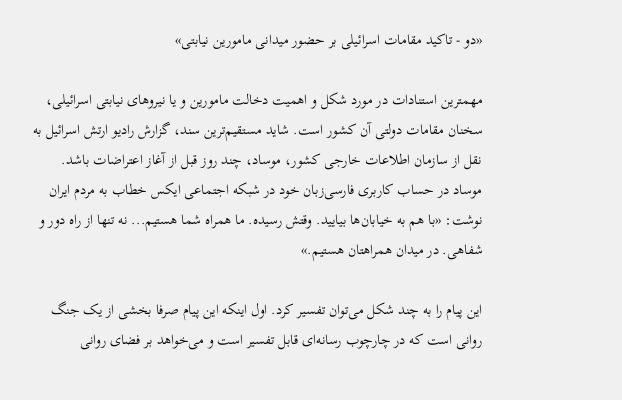«دو - تاکید مقامات اسرائیلی بر حضور میدانی مامورین نیابتی»

مهمترین استنادات در مورد شکل و اهمیت دخالت مامورین و یا نیروهای نیابتی اسرائیلی، سخنان مقامات دولتی آن کشور است. شاید مستقیم‌ترین سند، گزارش رادیو ارتش اسرائیل به نقل از سازمان اطلاعات خارجی کشور، موساد، چند روز قبل از آغاز اعتراضات باشد. موساد در حساب کاربری فارسی‌زبان خود در شبکه اجتماعی ایکس خطاب به مردم ایران نوشت: «با هم به خیابان‌ها بیایید. وقتش رسیده. ما همراه شما هستیم... نه تنها از راه دور و شفاهی. در میدان همراهتان هستیم.»

این پیام را به چند شکل می‌توان تفسیر کرد. اول اینکه این پیام صرفا بخشی از یک جنگ روانی است که در چارچوب رسانه‌ای قابل تفسیر است و می‌خواهد بر فضای روانی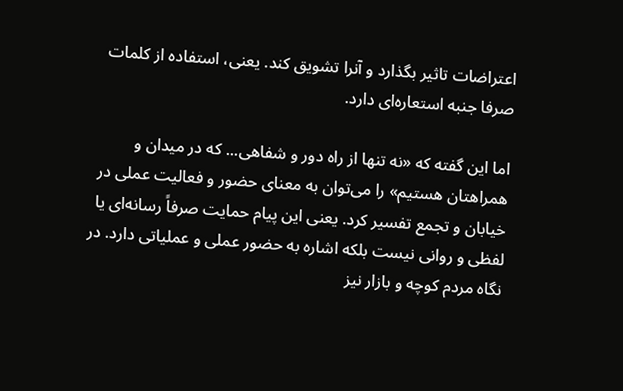اعتراضات تاثیر بگذارد و آنرا تشویق کند. یعنی، استفاده از کلمات صرفا جنبه استعاره‌ای دارد.

اما این گفته که «نه تنها از راه دور و شفاهی... که در میدان و همراهتان هستیم» را می‌توان به معنای حضور و فعالیت عملی در خیابان‌ و تجمع تفسیر کرد. یعنی این پیام حمایت صرفاً رسانه‌ای یا لفظی و روانی نیست بلکه اشاره به حضور عملی و عملیاتی دارد. در نگاه مردم کوچه و بازار نیز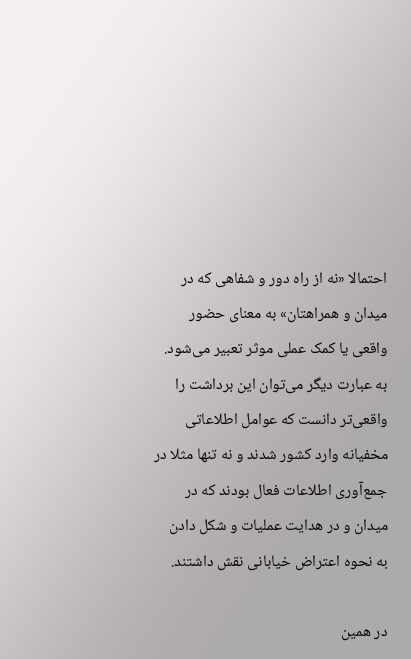احتمالا «نه از راه دور و شفاهی که در میدان و همراهتان» به معنای حضور واقعی یا کمک عملی موثر تعبیر می‌شود. به عبارت دیگر می‌توان این برداشت را واقعی‌تر دانست که عوامل اطلاعاتی مخفیانه وارد کشور شدند و نه تنها مثلا در جمع‌آوری اطلاعات فعال بودند که در میدان و در هدایت عملیات و شکل دادن به نحوه اعتراض خیابانی نقش داشتند.

در همین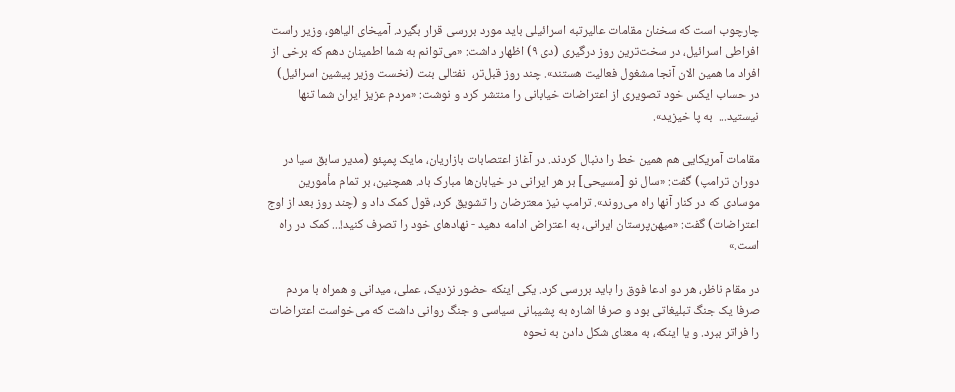چارچوب است که سخنان مقامات عالیرتبه اسرائیلی باید مورد بررسی قرار بگیرد. آمیخای الیاهو، وزیر راست افراطی اسرائیل، در سخت‌ترین روز درگیری (دی ۹) اظهار داشت: «می‌توانم به شما اطمینان دهم که برخی از افراد ما همین الان آنجا مشغول فعالیت هستند». چند روز قبل‌تر،  نفتالی بنت (نخست‌ وزیر پیشین اسرائیل) در حساب ایکس خود تصویری از اعتراضات خیابانی را منتشر کرد و نوشت: «مردم عزیز ایران شما تنها نیستید...  به پا خیزید».

مقامات آمریکایی هم همین خط را دنبال کردند. در آغاز اعتصابات بازاریان، مایک پمپئو (مدیر سابق سیا در دوران ترامپ) گفت: «سال نو [مسیحی] بر هر ایرانی در خیابان‌ها مبارک باد. همچنین، بر تمام مأمورین موسادی که در کنار آنها راه می‌روند». ترامپ نیز معترضان را تشویق کرد، قول کمک داد و (چند روز بعد از اوج اعتراضات) گفت: «میهن‌پرستان ایرانی، به اعتراض ادامه دهید - نهادهای خود را تصرف کنید!... کمک در راه است.»

در مقام ناظر، هر دو ادعا فوق را باید بررسی کرد. یکی اینکه حضور نزدیک، عملی، میدانی و همراه با مردم صرفا یک جنگ تبلیغاتی بود و صرفا اشاره به پشیبانی سیاسی و جنگ روانی داشت که می‌خواست اعتراضات را فراتر ببرد. و یا اینکه، به معنای شکل دادن به نحوه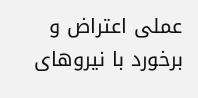عملی اعتراض و برخورد با نیروهای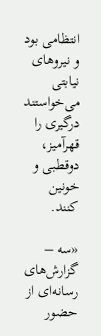انتظامی بود و نیروهای نیابتی می‌خواستند درگیری را قهرآمیز، دوقطبی و خونین کنند.

«سه – گزارش‌های رسانه‌ای از حضور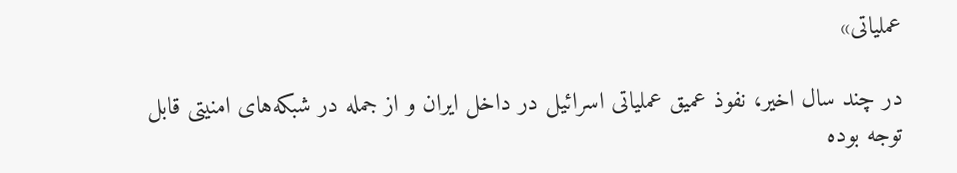عملیاتی»

در چند سال اخیر، نفوذ عمیق عملیاتی اسرائیل در داخل ایران و از جمله در شبکه‌های امنیتی قابل توجه بوده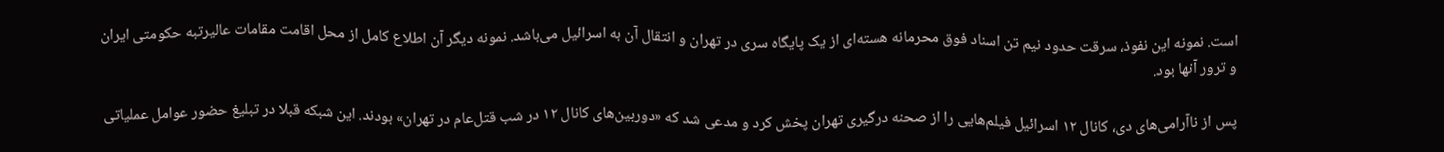است. نمونه این نفوذ، سرقت حدود نیم تن اسناد فوق محرمانه هسته‌ای از یک پایگاه سری در تهران و انتقال آن به اسرائیل می‌باشد. نمونه دیگر آن اطلاع کامل از محل اقامت مقامات عالیرتبه حکومتی ایران و ترور آنها بود.

پس از ناآرامی‌های دی، کانال ۱۲ اسرائیل فیلم‌هایی را از صحنه درگیری تهران پخش کرد و مدعی شد که «دوربین‌های کانال ۱۲ در شب قتل‌عام در تهران» بودند. این شبکه قبلا در تبلیغ حضور عوامل عملیاتی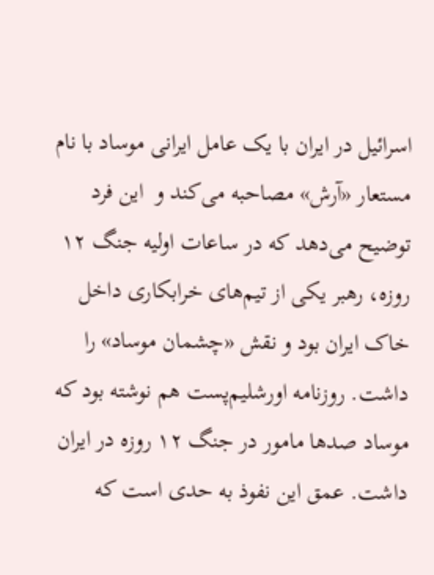اسرائیل در ایران با یک عامل ایرانی موساد با نام مستعار «آرش» مصاحبه می‌کند و  این فرد توضیح می‌دهد که در ساعات اولیه جنگ ۱۲ روزه، رهبر یکی از تیم‌های خرابکاری داخل خاک ایران بود و نقش «چشمان موساد» را داشت. روزنامه اورشلیم‌پست هم نوشته بود که موساد صدها مامور در جنگ ۱۲ روزه در ایران داشت. عمق این نفوذ به حدی است که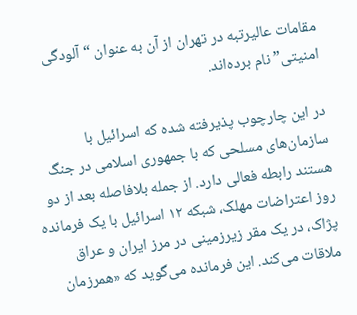مقامات عالیرتبه در تهران از آن به عنوان “آلودگی امنیتی” نام برده‌اند.

در این چارچوب پذیرفته شده که اسرائیل با سازمان‌های مسلحی که با جمهوری اسلامی در جنگ هستند رابطه فعالی دارد. از جمله بلافاصله بعد از دو روز اعتراضات مهلک، شبکه ۱۲ اسرائیل با یک فرمانده پژاک، در یک مقر زیرزمینی در مرز ایران و عراق ملاقات می‌کند. این فرمانده می‌گوید که «همرزمان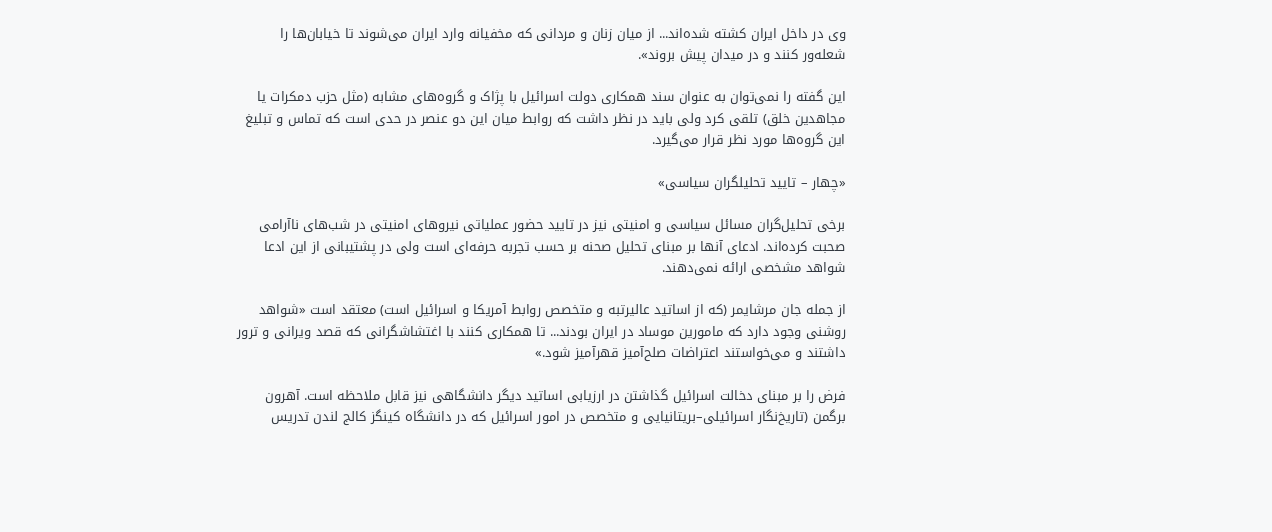وی در داخل ایران کشته شده‌اند... از میان زنان و مردانی که مخفیانه وارد ایران می‌شوند تا خیابان‌ها را شعله‌ور ‌کنند و در میدان پیش بروند».

این گفته را نمی‌توان به عنوان سند همکاری دولت اسرائیل با پژاک و گروه‌های مشابه (مثل حزب دمکرات یا مجاهدین خلق) تلقی کرد ولی باید در نظر داشت که روابط میان این دو عنصر در حدی است که تماس و تبلیغ این گروه‌ها مورد نظر قرار می‌گیرد.

«چهار – تایید تحلیلگران سیاسی»

برخی تحلیل‌گران مسائل سیاسی و امنیتی نیز در تایید حضور عملیاتی نیروهای امنیتی در شب‌های ناآرامی صحبت کرده‌اند. ادعای آنها بر مبنای تحلیل صحنه بر حسب تجربه حرفه‌ای است ولی در پشتیبانی از این ادعا شواهد مشخصی ارائه نمی‌دهند.

از جمله جان مرشایمر (که از اساتید عالیرتبه و متخصص روابط آمریکا و اسرائیل است) معتقد است «شواهد روشنی وجود دارد که مامورین موساد در ایران بودند... تا همکاری کنند با اغتشاشگرانی که قصد ویرانی و ترور داشتند و می‌خواستند اعتراضات صلح‌آمیز قهرآمیز شود.»

فرض را بر مبنای دخالت اسرائیل گذاشتن در ارزیابی اساتید دیگر دانشگاهی نیز قابل ملاحظه است. آهرون برگمن (تاریخ‌نگار اسرائیلی–بریتانیایی و متخصص در امور اسرائیل که در دانشگاه کینگز کالج لندن تدریس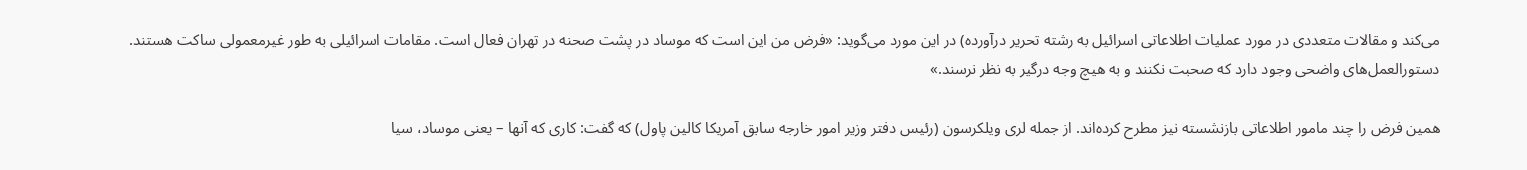می‌کند و مقالات متعددی در مورد عملیات اطلاعاتی اسرائیل به رشته تحریر درآورده) در این مورد می‌گوید: «فرض من این است که موساد در پشت صحنه در تهران فعال است. مقامات اسرائیلی به طور غیرمعمولی ساکت هستند. دستورالعمل‌های واضحی وجود دارد که صحبت نکنند و به هیچ وجه درگیر به نظر نرسند.»

همین فرض را چند مامور اطلاعاتی بازنشسته نیز مطرح کرده‌اند. از جمله لری ویلکرسون (رئیس دفتر وزیر امور خارجه سابق آمریکا کالین پاول) که گفت: کاری که آنها – یعنی موساد، سیا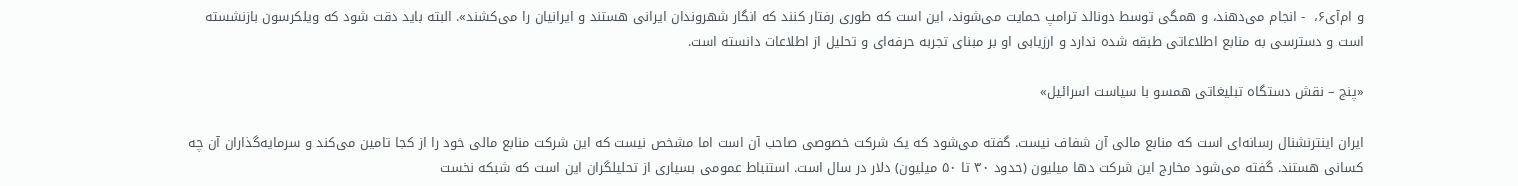و ام‌آی۶،  - انجام می‌دهند، و همگی توسط دونالد ترامپ حمایت می‌شوند، این است که طوری رفتار ‌کنند که انگار شهروندان ایرانی هستند و ایرانیان را می‌کشند». البته باید دقت شود که ویلکرسون بازنشسته است و دسترسی به منابع اطلاعاتی طبقه‌ شده ندارد و ارزیابی او بر مبنای تجربه حرفه‌ای و تحلیل از اطلاعات دانسته است.

«پنج – نقش دستگاه تبلیغاتی همسو با سیاست اسرائیل»

ایران اینترنشنال رسانه‌ای است که منابع مالی آن شفاف نیست. گفته می‌شود که یک شرکت خصوصی صاحب آن است اما مشخص نیست که این شرکت منابع مالی خود را از کجا تامین می‌کند و سرمایه‌گذاران آن چه کسانی هستند. گفته می‌شود مخارج این شرکت دها میلیون (حدود ۳۰ تا ۵۰ میلیون) دلار در سال است. استنباط عمومی بسیاری از تحلیلگران این است که شبکه نخست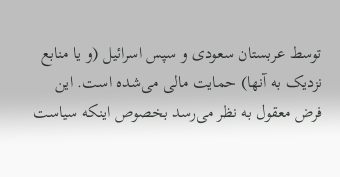توسط عربستان سعودی و سپس اسرائیل (و یا منابع نزدیک به آنها) حمایت مالی می‌شده است. این فرض معقول به نظر می‌رسد بخصوص اینکه سیاست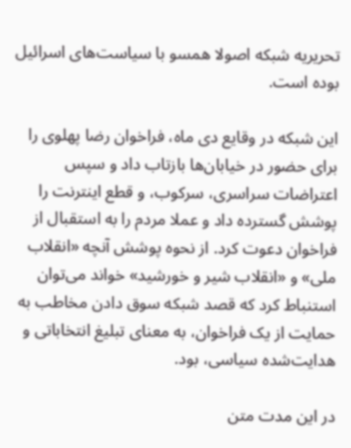تحریریه شبکه اصولا همسو با سیاست‌های اسرائیل بوده است.

این شبکه در وقایع دی ماه، فراخوان رضا پهلوی را برای حضور در خیابان‌ها بازتاب داد و سپس اعتراضات سراسری، سرکوب، و قطع اینترنت را پوشش گسترده داد و عملا مردم را به استقبال از فراخوان دعوت کرد. از نحوه پوشش آنچه «انقلاب ملی» و «انقلاب شیر و خورشید» خواند می‌توان استنباط کرد که قصد شبکه سوق دادن مخاطب به حمایت از یک فراخوان، به معنای تبلیغ انتخاباتی و هدایت‌شده‌ سیاسی،‌ بود.

در این مدت متن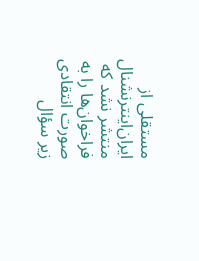مستقلی از ایران‌اینترنشنال منتشر نشد که فراخوان‌ها را به صورت انتقادی زیر سؤال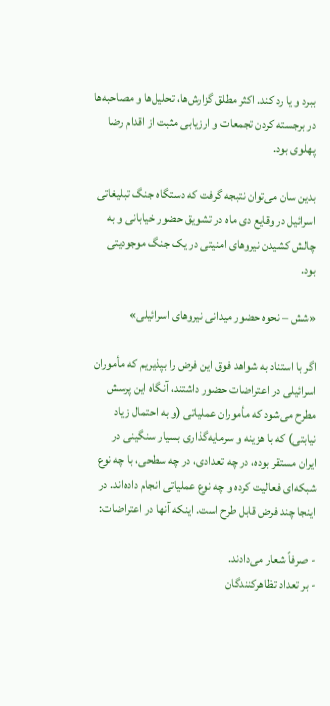ببرد و یا رد کند. اکثر مطلق گزارش‌ها، تحلیل‌ها و مصاحبه‌ها در برجسته کردن تجمعات و ارزیابی مثبت از اقدام رضا پهلوی بود.

بدین سان می‌توان نتبجه گرفت که دستگاه جنگ تبلیغاتی اسرائیل در وقایع دی ماه در تشویق حضور خیابانی و به چالش کشیدن نیروهای امنیتی در یک جنگ موجودیتی بود.

«شش – نحوه حضور میدانی نیروهای اسرائیلی»

اگر با استناد به شواهد فوق این فرض را بپذیریم که مأموران اسرائیلی در اعتراضات حضور داشتند، آنگاه این پرسش مطرح می‌شود که مأموران عملیاتی (و به احتمال زیاد نیابتی) که با هزینه و سرمایه‌گذاری بسیار سنگینی در ایران مستقر بوده، در چه تعدادی، در چه سطحی، با چه نوع شبکه‌ای فعالیت کرده و چه نوع عملیاتی انجام داد‌ه‌اند. در اینجا چند فرض قابل طرح است. اینکه آنها در اعتراضات:

- صرفاً شعار می‌دادند.
- بر تعداد تظاهرکنندگان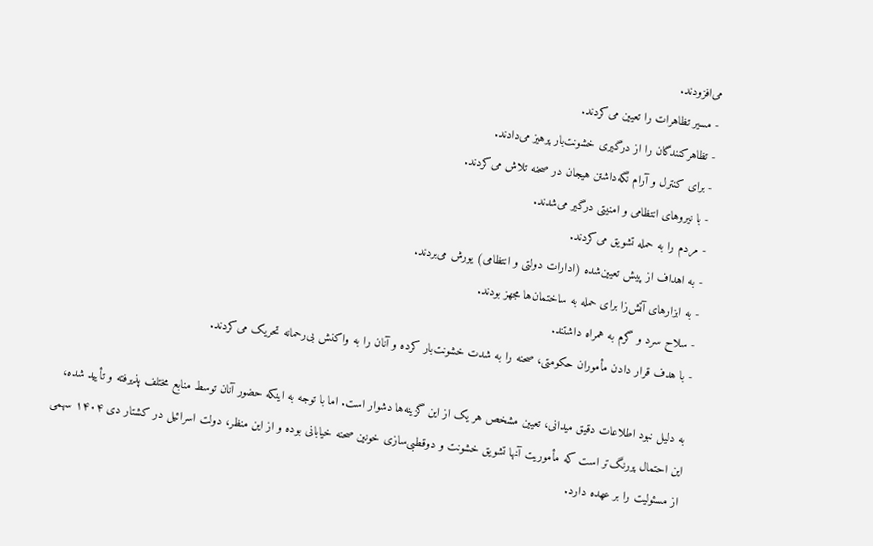می‌افزودند.
- مسیر تظاهرات را تعیین می‌کردند.
- تظاهرکنندگان را از درگیری خشونت‌بار پرهیز می‌دادند.
- برای کنترل و آرام نگه‌داشتن هیجان در صحنه تلاش می‌کردند.
- با نیروهای انتظامی و امنیتی درگیر می‌شدند.
- مردم را به حمله تشویق می‌کردند.
- به اهداف از پیش تعیین‌شده (ادارات دولتی و انتظامی) یورش می‌بردند.
- به ابزارهای آتش‌زا برای حمله به ساختمان‌ها مجهز بودند.
- سلاح سرد و گرم به همراه داشتند.
- با هدف قرار دادن مأموران حکومتی، صحنه را به ‌شدت خشونت‌بار کرده و آنان را به واکنش بی‌رحمانه تحریک می‌کردند.

به دلیل نبود اطلاعات دقیق میدانی، تعیین مشخص هر یک از این گزینه‌ها دشوار است. اما با توجه به اینکه حضور آنان توسط منابع مختلف پذیرفته و تأیید شده، این احتمال پررنگ‌تر است که مأموریت آنها تشویق خشونت و دوقطبی‌سازی خونین صحنه خیابانی بوده و از این منظر، دولت اسرائیل در کشتار دی ۱۴۰۴ سهمی از مسئولیت را بر عهده دارد.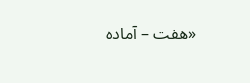«هفت – آماده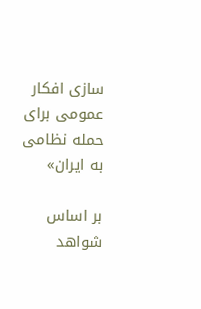سازی افکار عمومی برای حمله نظامی به ایران»

بر اساس شواهد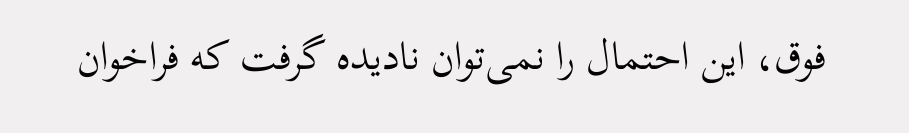فوق، این احتمال را نمی‌توان نادیده گرفت که فراخوان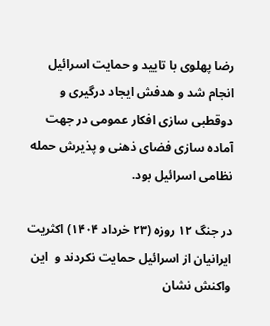رضا پهلوی با تایید و حمایت اسرائیل انجام شد و هدفش ایجاد درگیری و دوقطبی سازی افکار عمومی در جهت آماده سازی فضای ذهنی و پذیرش حمله نظامی اسرائیل بود.

در جنگ ۱۲ روزه (۲۳ خرداد ۱۴۰۴) اکثریت ایرانیان از اسرائیل حمایت نکردند و  این واکنش نشان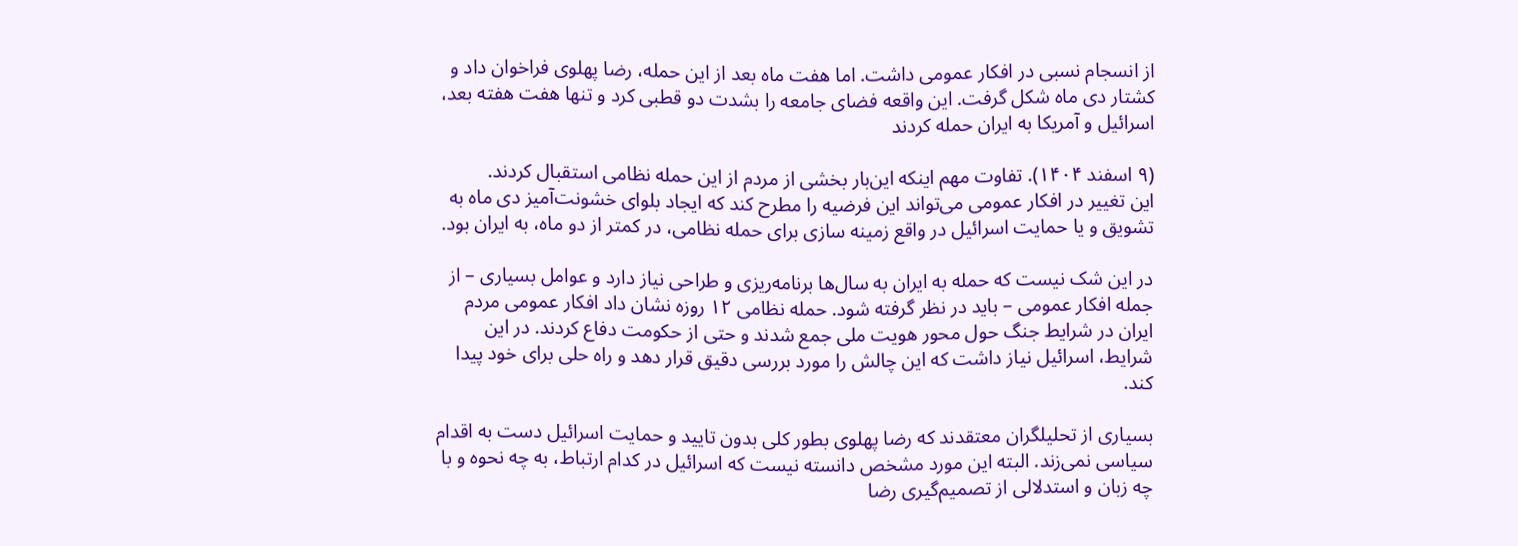از انسجام نسبی در افکار عمومی داشت. اما هفت ماه بعد از این حمله، رضا پهلوی فراخوان داد و کشتار دی ماه شکل گرفت. این واقعه فضای جامعه را بشدت دو قطبی کرد و تنها هفت هفته بعد، اسرائیل و آمریکا به ایران حمله کردند

(۹ اسفند ۱۴۰۴). تفاوت مهم اینکه این‌بار بخشی از مردم از این حمله نظامی استقبال کردند.
این تغییر در افکار عمومی می‌تواند این فرضیه را مطرح کند که ایجاد بلوای خشونت‌آمیز دی ماه به تشویق و یا حمایت اسرائیل در واقع زمینه سازی برای حمله نظامی، در کمتر از دو ماه، به ایران بود.

در این شک نیست که حمله به ایران به سال‌ها برنامه‌ریزی و طراحی نیاز دارد و عوامل بسیاری – از جمله افکار عمومی – باید در نظر گرفته شود. حمله نظامی ۱۲ روزه نشان داد افکار عمومی مردم ایران در شرایط جنگ حول محور هویت ملی جمع شدند و حتی از حکومت دفاع کردند. در این شرایط، اسرائیل نیاز داشت که این چالش را مورد بررسی دقیق قرار دهد و راه حلی برای خود پیدا کند.

بسیاری از تحلیلگران معتقدند که رضا پهلوی بطور کلی بدون تایید و حمایت اسرائیل دست به اقدام سیاسی نمی‌زند. البته این مورد مشخص دانسته نیست که اسرائیل در کدام ارتباط، به چه نحوه و با چه زبان و استدلالی از تصمیم‌گیری رضا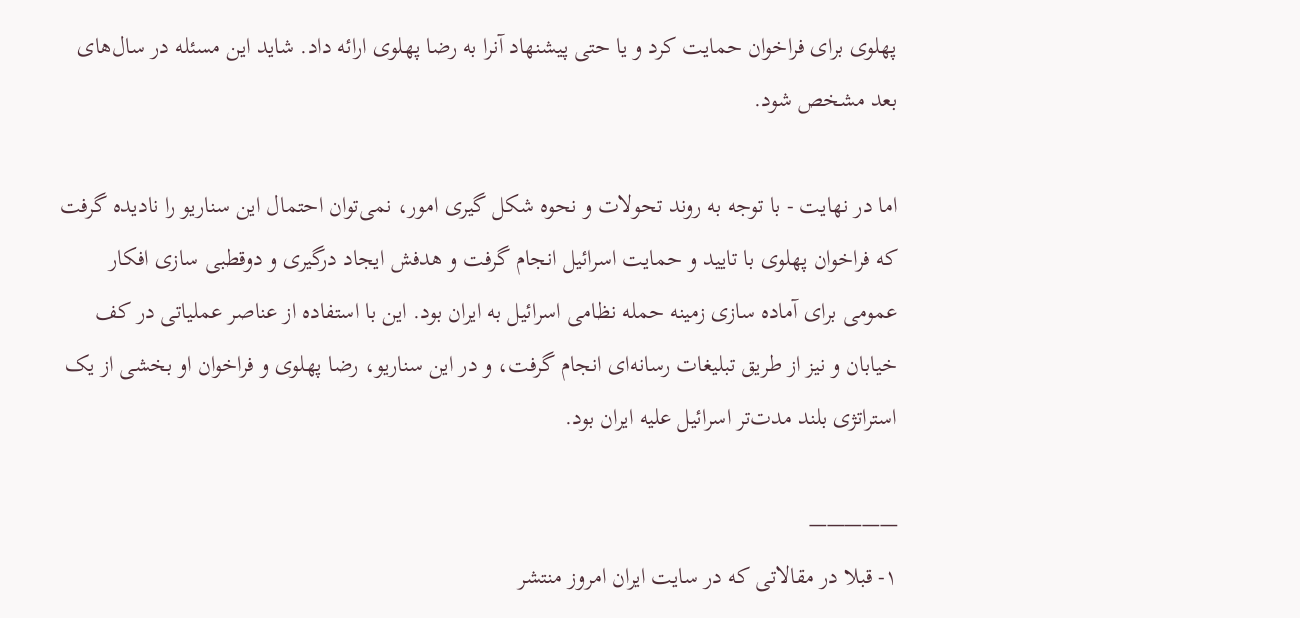پهلوی برای فراخوان حمایت کرد و یا حتی پیشنهاد آنرا به رضا پهلوی ارائه داد. شاید این مسئله در سال‌های بعد مشخص شود.

اما در نهایت - با توجه به روند تحولات و نحوه شکل گیری امور، نمی‌توان احتمال این سناریو را نادیده گرفت که فراخوان پهلوی با تایید و حمایت اسرائیل انجام گرفت و هدفش ایجاد درگیری و دوقطبی سازی افکار عمومی برای آماده سازی زمینه حمله نظامی اسرائیل به ایران بود. این با استفاده از عناصر عملیاتی در کف خیابان و نیز از طریق تبلیغات رسانه‌ای انجام گرفت، و در این سناریو، رضا پهلوی و فراخوان او بخشی از یک استراتژی بلند مدت‌تر اسرائیل علیه ایران بود.

—————
۱- قبلا در مقالاتی که در سایت ایران امروز منتشر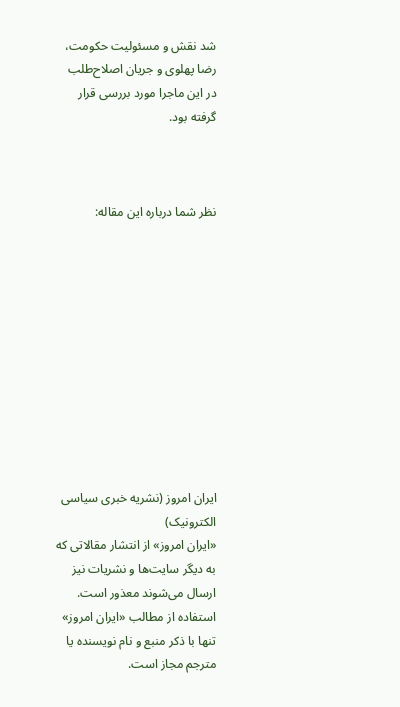شد نقش و مسئولیت حکومت،‌ رضا پهلوی و جریان اصلاح‌طلب در این ماجرا مورد بررسی قرار گرفته بود.



نظر شما درباره این مقاله:











ايران امروز (نشريه خبری سياسی الکترونیک)
«ايران امروز» از انتشار مقالاتی كه به ديگر سايت‌ها و نشريات نيز ارسال می‌شوند معذور است.
استفاده از مطالب «ايران امروز» تنها با ذكر منبع و نام نويسنده يا مترجم مجاز است.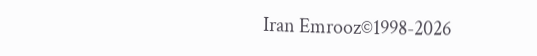Iran Emrooz©1998-2026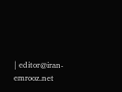| editor@iran-emrooz.net